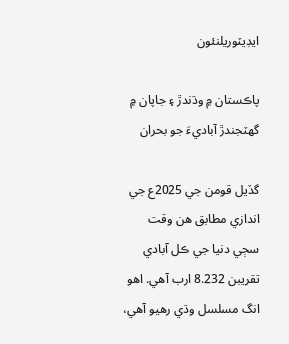ايڊيٽوريلنئون

پاڪستان ۾ وڌندڙ ۽ جاپان ۾ گهٽجندڙ آباديءَ جو بحران

گڏيل قومن جي 2025ع جي اندازي مطابق هن وقت سڄي دنيا جي ڪل آبادي تقريبن 8.232 ارب آهي. اهو انگ مسلسل وڌي رهيو آهي،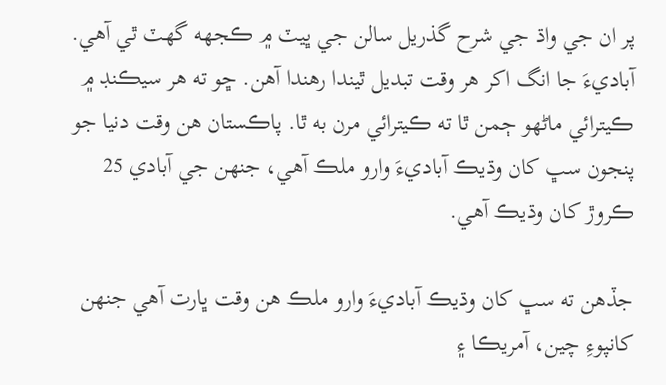پر ان جي واڌ جي شرح گذريل سالن جي ڀيٽ ۾ ڪجهه گهٽ ٿي آهي. آباديءَ جا انگ اکر هر وقت تبديل ٿيندا رهندا آهن. ڇو ته هر سيڪنڊ ۾ ڪيترائي ماڻهو ڄمن ٿا ته ڪيترائي مرن به ٿا. پاڪستان هن وقت دنيا جو پنجون سڀ کان وڌيڪ آباديءَ وارو ملڪ آهي، جنهن جي آبادي 25 ڪروڙ کان وڌيڪ آهي.

جڏهن ته سڀ کان وڌيڪ آباديءَ وارو ملڪ هن وقت ڀارت آهي جنهن کانپوءِ چين، آمريڪا ۽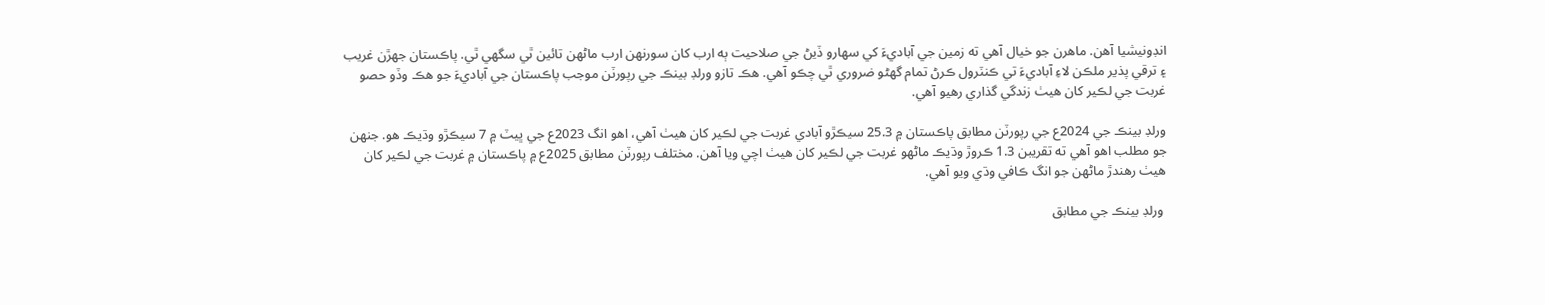انڊونيشيا آهن. ماهرن جو خيال آهي ته زمين جي آباديءَ کي سهارو ڏيڻ جي صلاحيت ٻه ارب کان سورنهن ارب ماڻهن تائين ٿي سگهي ٿي. پاڪستان جهڙن غريب ۽ ترقي پذير ملڪن لاءِ آباديءَ تي ڪنٽرول ڪرڻ تمام گهڻو ضروري ٿي چڪو آهي. هڪ تازو ورلڊ بينڪ جي رپورٽن موجب پاڪستان جي آباديءَ جو هڪ وڏو حصو غربت جي لڪير کان هيٺ زندگي گذاري رهيو آهي.

ورلڊ بينڪ جي 2024ع جي رپورٽن مطابق پاڪستان ۾ 25.3 سيڪڙو آبادي غربت جي لڪير کان هيٺ آهي، اهو انگ 2023ع جي ڀيٽ ۾ 7 سيڪڙو وڌيڪ هو. جنهن جو مطلب اهو آهي ته تقريبن 1.3 ڪروڙ وڌيڪ ماڻهو غربت جي لڪير کان هيٺ اچي ويا آهن. مختلف رپورٽن مطابق 2025ع ۾ پاڪستان ۾ غربت جي لڪير کان هيٺ رهندڙ ماڻهن جو انگ ڪافي وڌي ويو آهي.

 ورلڊ بينڪ جي مطابق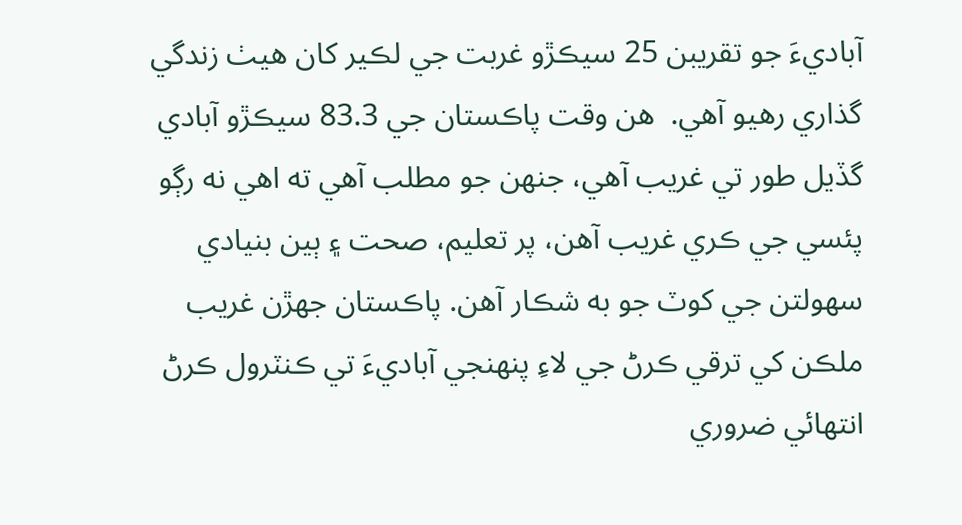آباديءَ جو تقريبن 25 سيڪڙو غربت جي لڪير کان هيٺ زندگي گذاري رهيو آهي.  هن وقت پاڪستان جي 83.3 سيڪڙو آبادي گڏيل طور تي غريب آهي، جنهن جو مطلب آهي ته اهي نه رڳو پئسي جي ڪري غريب آهن، پر تعليم، صحت ۽ ٻين بنيادي سهولتن جي کوٽ جو به شڪار آهن. پاڪستان جهڙن غريب ملڪن کي ترقي ڪرڻ جي لاءِ پنهنجي آباديءَ تي ڪنٽرول ڪرڻ انتهائي ضروري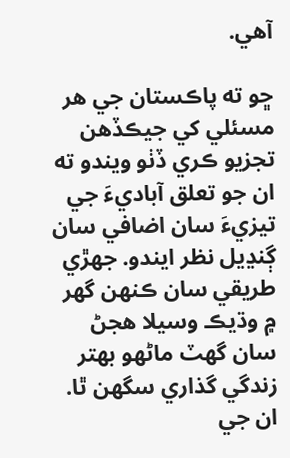آهي.

ڇو ته پاڪستان جي هر مسئلي کي جيڪڏهن تجزيو ڪري ڏٺو ويندو ته ان جو تعلق آباديءَ جي تيزيءَ سان اضافي سان ڳنڍيل نظر ايندو. جهڙي طريقي سان ڪنهن گهر ۾ وڌيڪ وسيلا هجڻ سان گهٽ ماڻهو بهتر زندگي گذاري سگهن ٿا. ان جي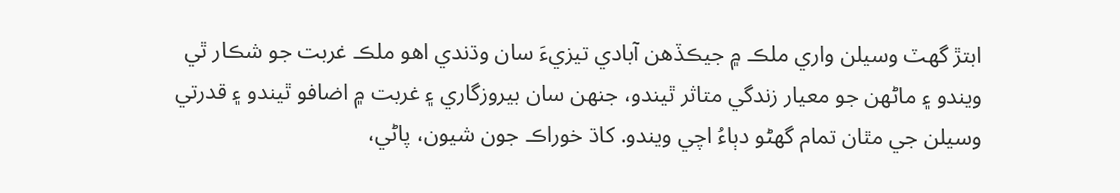ابتڙ گهٽ وسيلن واري ملڪ ۾ جيڪڏهن آبادي تيزيءَ سان وڌندي اهو ملڪ غربت جو شڪار ٿي ويندو ۽ ماڻهن جو معيار زندگي متاثر ٿيندو، جنهن سان بيروزگاري ۽ غربت ۾ اضافو ٿيندو ۽ قدرتي وسيلن جي مٿان تمام گهڻو دٻاءُ اچي ويندو. کاڌ خوراڪ جون شيون، پاڻي،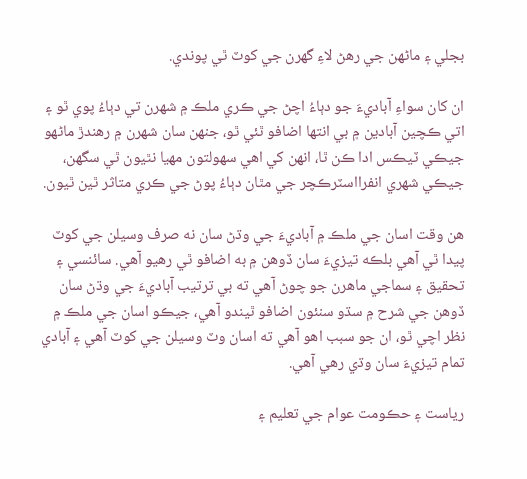بجلي ۽ ماڻهن جي رهڻ لاءِ گهرن جي کوٽ ٿي پوندي.

ان کان سواءِ آباديءَ جو دٻاءُ اچڻ جي ڪري ملڪ ۾ شهرن تي دٻاءُ پوي ٿو ۽ اتي ڪچين آبادين ۾ بي انتها اضافو ٿئي ٿو، جنهن سان شهرن ۾ رهندڙ ماڻهو جيڪي ٽيڪس ادا ڪن ٿا، انهن کي اهي سهولتون مهيا نٿيون ٿي سگهن، جيڪي شهري انفرااسٽرڪچر جي مٿان دٻاءُ پوڻ جي ڪري متاثر ٿين ٿيون.

هن وقت اسان جي ملڪ ۾ آباديءَ جي وڌڻ سان نه صرف وسيلن جي کوٽ پيدا ٿي آهي بلڪه تيزيءَ سان ڏوهن ۾ به اضافو ٿي رهيو آهي. سائنسي ۽ تحقيق ۽ سماجي ماهرن جو چوڻ آهي ته بي ترتيب آباديءَ جي وڌڻ سان ڏوهن جي شرح ۾ سڌو سنئون اضافو ٿيندو آهي، جيڪو اسان جي ملڪ ۾ نظر اچي ٿو، ان جو سبب اهو آهي ته اسان وٽ وسيلن جي کوٽ آهي ۽ آبادي تمام تيزيءَ سان وڌي رهي آهي.

رياست ۽ حڪومت عوام جي تعليم ۽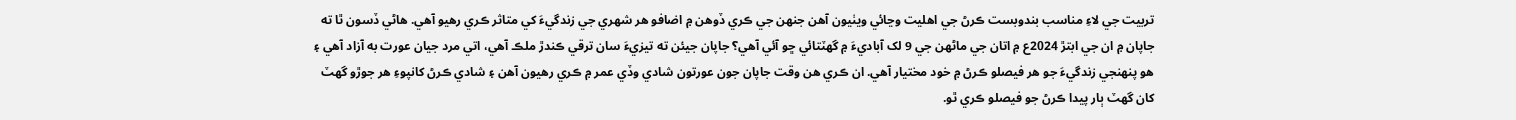تربيت جي لاءِ مناسب بندوبست ڪرڻ جي اهليت وڃائي ويٺيون آهن جنهن جي ڪري ڏوهن ۾ اضافو هر شهري جي زندگيءَ کي متاثر ڪري رهيو آهي. هاڻي ڏسون ٿا ته جاپان ۾ ان جي ابتڙ 2024ع ۾ اتان جي ماڻهن جي 9 لک آباديءَ ۾ گهٽتائي ڇو آئي آهي؟ جاپان جيئن ته تيزيءَ سان ترقي ڪندڙ ملڪ آهي، اتي مرد جيان عورت به آزاد آهي ۽ هو پنهنجي زندگيءَ جو هر فيصلو ڪرڻ ۾ خود مختيار آهي. ان ڪري هن وقت جاپان جون عورتون شادي وڏي عمر ۾ ڪري رهيون آهن ۽ شادي ڪرڻ کانپوءِ هر جوڙو گهٽ کان گهٽ ٻار پيدا ڪرڻ جو فيصلو ڪري ٿو.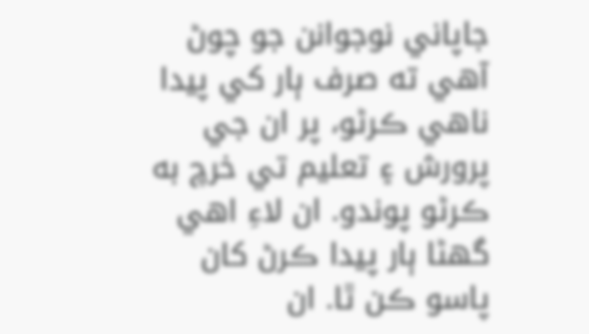جاپاني نوجوانن جو چوڻ آهي ته صرف ٻار کي پيدا ناهي ڪرڻو، پر ان جي پرورش ۽ تعليم تي خرچ به ڪرڻو پوندو. ان لاءِ اهي گهڻا ٻار پيدا ڪرڻ کان پاسو ڪن ٿا. ان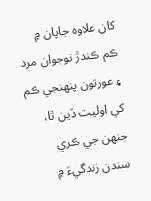کان علاوه جاپان ۾ ڪم ڪندڙ نوجوان مرد ۽ عورتون پنهنجي ڪم کي اوليت ڏين ٿا، جنهن جي ڪري سندن زندگيءَ ۾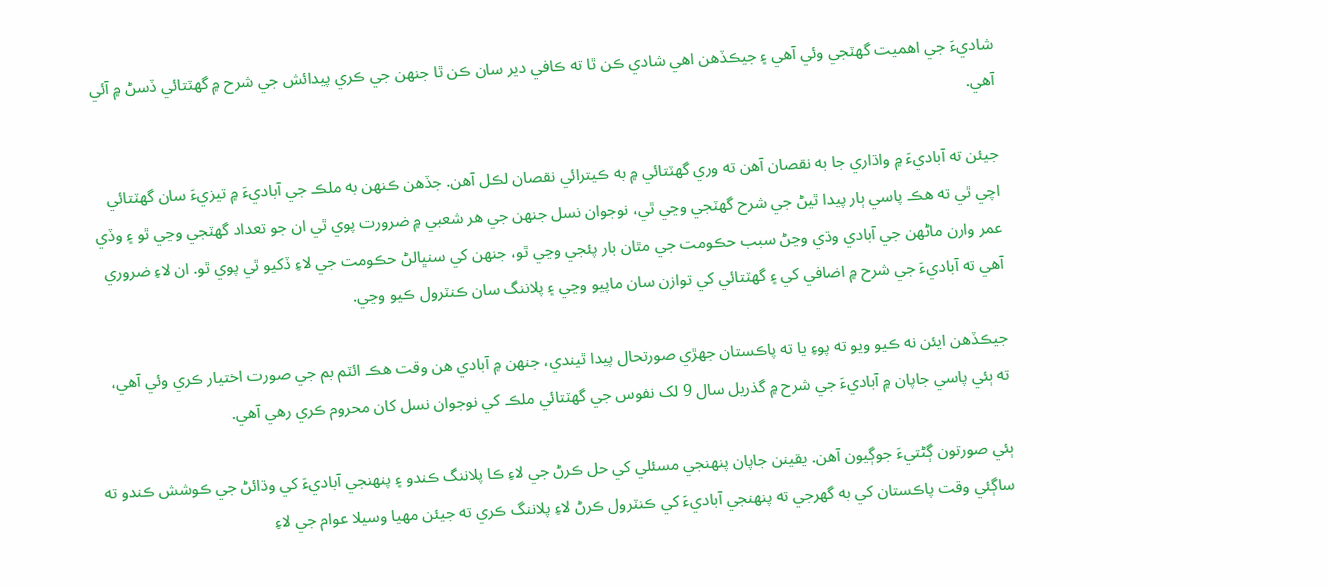شاديءَ جي اهميت گهٽجي وئي آهي ۽ جيڪڏهن اهي شادي ڪن ٿا ته ڪافي دير سان ڪن ٿا جنهن جي ڪري پيدائش جي شرح ۾ گهٽتائي ڏسڻ ۾ آئي آهي.

جيئن ته آباديءَ ۾ واڌاري جا به نقصان آهن ته وري گهٽتائي ۾ به ڪيترائي نقصان لڪل آهن. جڏهن ڪنهن به ملڪ جي آباديءَ ۾ تيزيءَ سان گهٽتائي اچي ٿي ته هڪ پاسي ٻار پيدا ٿيڻ جي شرح گهٽجي وڃي ٿي، نوجوان نسل جنهن جي هر شعبي ۾ ضرورت پوي ٿي ان جو تعداد گهٽجي وڃي ٿو ۽ وڏي عمر وارن ماڻهن جي آبادي وڌي وڃڻ سبب حڪومت جي مٿان بار پئجي وڃي ٿو، جنهن کي سنڀالڻ حڪومت جي لاءِ ڏکيو ٿي پوي ٿو. ان لاءِ ضروري آهي ته آباديءَ جي شرح ۾ اضافي کي ۽ گهٽتائي کي توازن سان ماپيو وڃي ۽ پلاننگ سان ڪنٽرول ڪيو وڃي.

جيڪڏهن ايئن نه ڪيو ويو ته پوءِ يا ته پاڪستان جهڙي صورتحال پيدا ٿيندي، جنهن ۾ آبادي هن وقت هڪ ائٽم بم جي صورت اختيار ڪري وئي آهي، ته ٻئي پاسي جاپان ۾ آباديءَ جي شرح ۾ گذريل سال 9 لک نفوس جي گهٽتائي ملڪ کي نوجوان نسل کان محروم ڪري رهي آهي.

ٻئي صورتون ڳڻتيءَ جوڳيون آهن. يقينن جاپان پنهنجي مسئلي کي حل ڪرڻ جي لاءِ ڪا پلاننگ ڪندو ۽ پنهنجي آباديءَ کي وڌائڻ جي ڪوشش ڪندو ته ساڳئي وقت پاڪستان کي به گهرجي ته پنهنجي آباديءَ کي ڪنٽرول ڪرڻ لاءِ پلاننگ ڪري ته جيئن مهيا وسيلا عوام جي لاءِ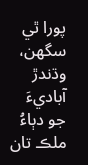پورا ٿي سگهن، وڌندڙ آباديءَ جو دٻاءُ ملڪ تان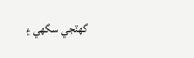گهٽجي سگهي ۽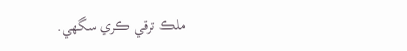ملڪ ترقي ڪري سگهي.